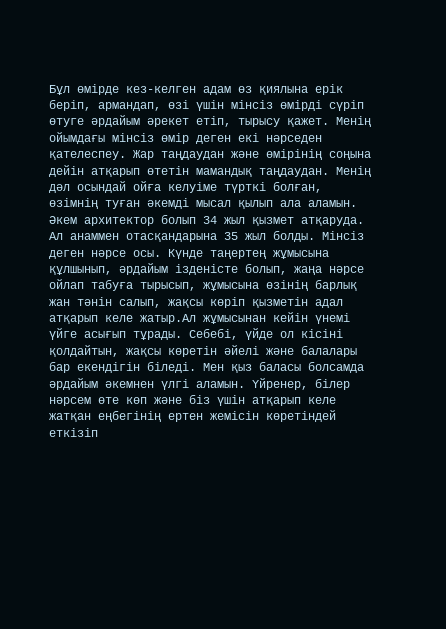Бұл өмірде кез-келген адам өз қиялына ерік беріп, армандап, өзі үшін мінсіз өмірді сүріп өтуге әрдайым әрекет етіп, тырысу қажет. Менің ойымдағы мінсіз өмір деген екі нәрседен қателеспеу. Жар таңдаудан және өмірінің соңына дейін атқарып өтетін мамандық таңдаудан. Менің дәл осындай ойға келуіме түрткі болған, өзімнің туған әкемді мысал қылып ала аламын. Әкем архитектор болып 34 жыл қызмет атқаруда. Ал анаммен отасқандарына 35 жыл болды. Мінсіз деген нәрсе осы. Күнде таңертең жұмысына құлшынып, әрдайым ізденісте болып, жаңа нәрсе ойлап табуға тырысып, жұмысына өзінің барлық жан тәнін салып, жақсы көріп қызметін адал атқарып келе жатыр.Ал жұмысынан кейін үнемі үйге асығып тұрады. Себебі, үйде ол кісіні қолдайтын, жақсы көретін әйелі және балалары бар екендігін біледі. Мен қыз баласы болсамда әрдайым әкемнен үлгі аламын. Үйренер, білер нәрсем өте көп және біз үшін атқарып келе жатқан еңбегінің ертен жемісін көретіндей еткізіп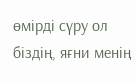өмірді сүру ол біздің, яғни менің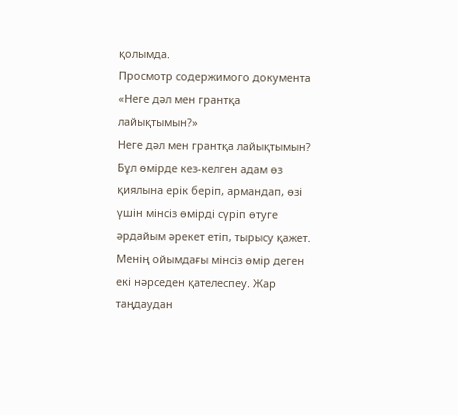қолымда.
Просмотр содержимого документа
«Неге дәл мен грантқа лайықтымын?»
Неге дәл мен грантқа лайықтымын?
Бұл өмірде кез-келген адам өз қиялына ерік беріп, армандап, өзі үшін мінсіз өмірді сүріп өтуге әрдайым әрекет етіп, тырысу қажет. Менің ойымдағы мінсіз өмір деген екі нәрседен қателеспеу. Жар таңдаудан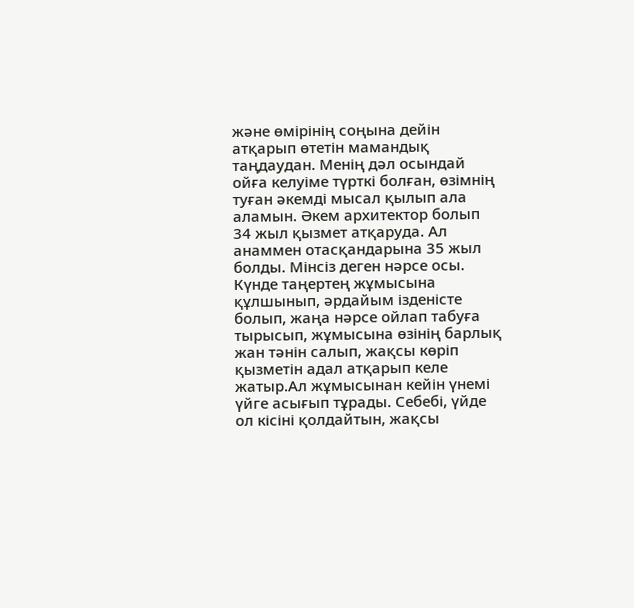және өмірінің соңына дейін атқарып өтетін мамандық таңдаудан. Менің дәл осындай ойға келуіме түрткі болған, өзімнің туған әкемді мысал қылып ала аламын. Әкем архитектор болып 34 жыл қызмет атқаруда. Ал анаммен отасқандарына 35 жыл болды. Мінсіз деген нәрсе осы. Күнде таңертең жұмысына құлшынып, әрдайым ізденісте болып, жаңа нәрсе ойлап табуға тырысып, жұмысына өзінің барлық жан тәнін салып, жақсы көріп қызметін адал атқарып келе жатыр.Ал жұмысынан кейін үнемі үйге асығып тұрады. Себебі, үйде ол кісіні қолдайтын, жақсы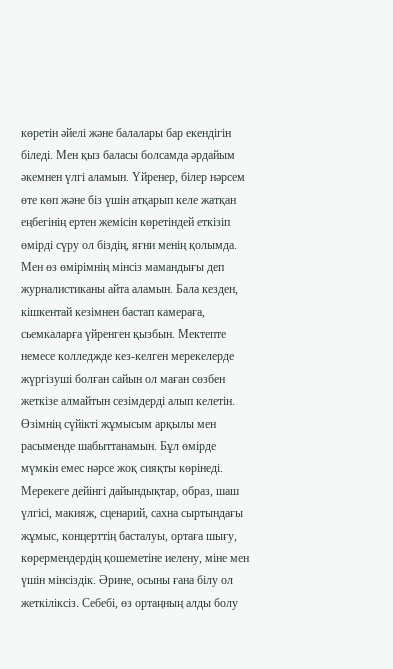көретін әйелі және балалары бар екендігін біледі. Мен қыз баласы болсамда әрдайым әкемнен үлгі аламын. Үйренер, білер нәрсем өте көп және біз үшін атқарып келе жатқан еңбегінің ертен жемісін көретіндей еткізіп өмірді сүру ол біздің, яғни менің қолымда.
Мен өз өмірімнің мінсіз мамандығы деп журналистиканы айта аламын. Бала кезден, кішкентай кезімнен бастап камераға, сьемкаларға үйренген қызбын. Мектепте немесе колледжде кез-келген мерекелерде жүргізуші болған сайын ол маған сөзбен жеткізе алмайтын сезімдерді алып келетін. Өзімнің сүйікті жұмысым арқылы мен расыменде шабыттанамын. Бұл өмірде мүмкін емес нәрсе жоқ сияқты көрінеді. Мерекеге дейінгі дайындықтар, образ, шаш үлгісі, макияж, сценарий, сахна сыртындағы жұмыс, концерттің басталуы, ортаға шығу, көрермендердің қошеметіне иелену, міне мен үшін мінсіздік. Әрине, осыны ғана білу ол жеткіліксіз. Себебі, өз ортаңның алды болу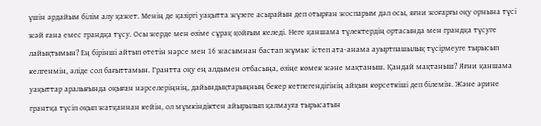үшін әрдайым білім алу қажет. Менің де қазіргі уақытта жүзеге асырайын деп отырған жоспарым дәл осы, яғни жоғарғы оқу орнына түсі жәй ғана емес грандқа түсу. Осы жерде мен өзіме сұрақ қойғым келеді. Неге қаншама түлектердің ортасында мен грандқа түсуге лайықтымын? Ең бірінші айтып өтетін нәрсе мен 16 жасымнан бастап жұмыс істеп ата-анама ауыртпашылық түсірмеуге тырысып келгенмін, әліде сол бағыттамын. Грантта оқу ең алдымен отбасыңа, өзіңе көмек және мақтаныш. Қандай мақтаныш? Яғни қаншама уақыттар аралығында оқыған нәрселеріңнің, дайындықтарыңның бекер кетпегендігінің айқын көрсеткіші деп білемін. Және әрине грантқа түсіп оқып жатқаннан кейін, ол мүмкіндіктен айырылып қалмауға тырысатын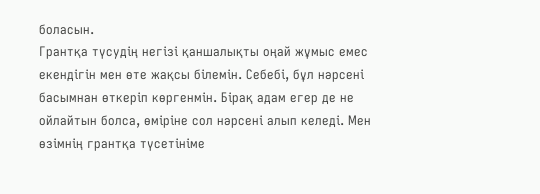боласын.
Грантқа түсудің негізі қаншалықты оңай жұмыс емес екендігін мен өте жақсы білемін. Себебі, бұл нәрсені басымнан өткеріп көргенмін. Бірақ адам егер де не ойлайтын болса, өміріне сол нәрсені алып келеді. Мен өзімнің грантқа түсетініме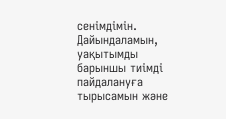сенімдімін. Дайындаламын, уақытымды барыншы тиімді пайдалануға тырысамын және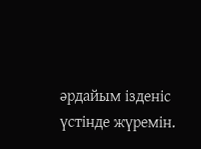әрдайым ізденіс үстінде жүремін.